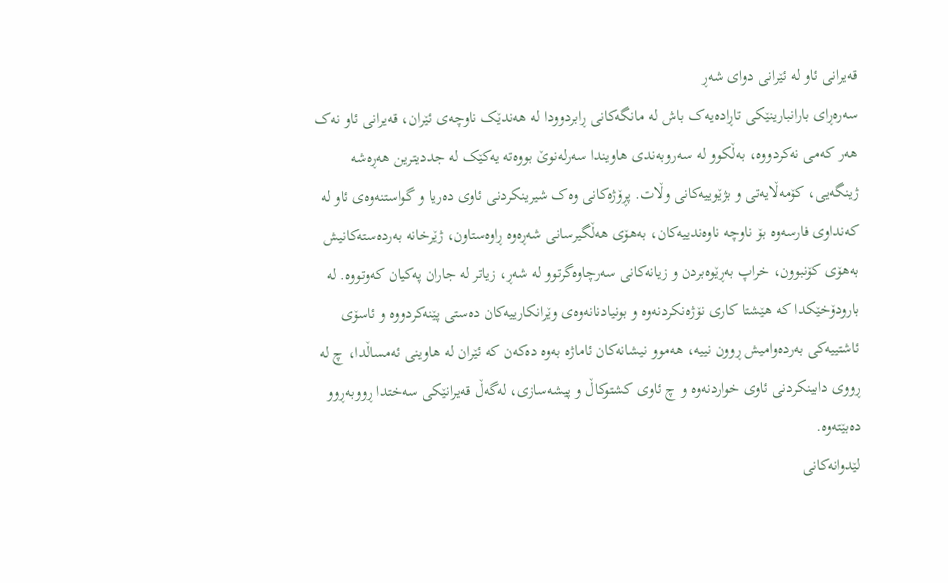قەیرانی ئاو لە ئێرانی دوای شەڕ
سەرەڕای بارانبارینێکی تاڕادەیەک باش لە مانگەکانی ڕابردوودا لە هەندێک ناوچەی ئێران، قەیرانی ئاو نەک هەر کەمی نەکردووە، بەڵکوو لە سەروبەندی هاویندا سەرلەنوێ بووەتە یەکێک لە جددیترین هەڕەشە ژینگەیی، کۆمەڵایەتی و بژێوییەکانی وڵات. پڕۆژەکانی وەک شیرینکردنی ئاوی دەریا و گواستنەوەی ئاو لە کەنداوی فارسەوە بۆ ناوچە ناوەندییەکان، بەهۆی هەڵگیرسانی شەڕەوە ڕاوەستاون، ژێرخانە بەردەستەکانیش بەهۆی کۆنبوون، خراپ بەڕێوەبردن و زیانەکانی سەرچاوەگرتوو لە شەڕ، زیاتر لە جاران پەکیان کەوتووە. لە بارودۆخێکدا کە هێشتا کاری نۆژەنکردنەوە و بونیادنانەوەی وێرانکارییەکان دەستی پێنەکردووە و ئاسۆی ئاشتییەکی بەردەوامیش ڕوون نییە، هەموو نیشانەکان ئاماژە بەوە دەکەن کە ئێران لە هاوینی ئەمساڵدا، چ لە ڕووی دابینکردنی ئاوی خواردنەوە و چ ئاوی کشتوکاڵ و پیشەسازی، لەگەڵ قەیرانێکی سەختدا ڕووبەڕوو دەبێتەوە.
لێدوانەکانی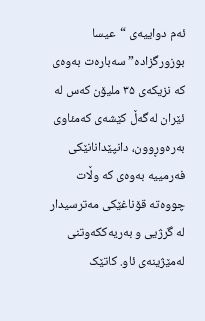ئەم دواییەی “عیسا بوزورگزادە” سەبارەت بەوەی کە نزیکەی ۳۵ ملیۆن کەس لە ئێران لەگەڵ کێشەی کەمئاوی بەرەوڕوون، دانپێدانانێکی فەرمییە بەوەی کە وڵات چووەتە قۆناغێکی مەترسیدار لە گرژیی و بەریەککەوتنی لەمێژینەی ئاو. کاتێک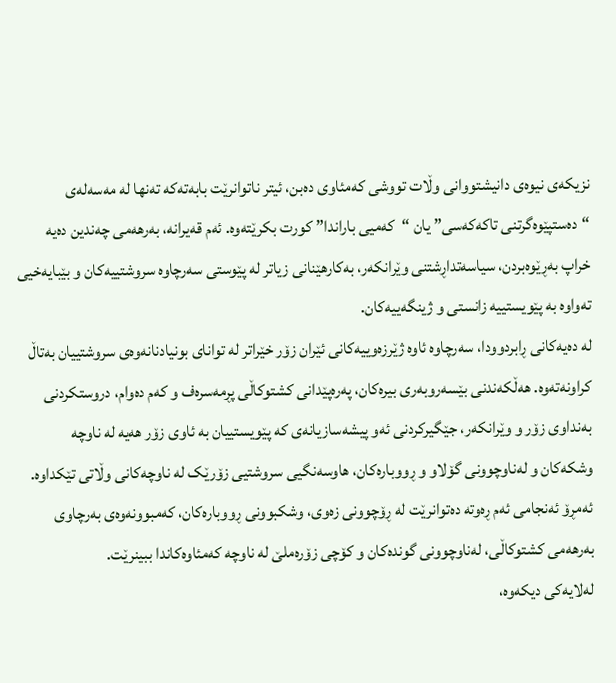نزیکەی نیوەی دانیشتووانی وڵات تووشی کەمئاوی دەبن، ئیتر ناتوانرێت بابەتەکە تەنها لە مەسەلەی “دەستپێوەگرتنی تاکەکەسی” یان “کەمیی باراندا” کورت بکرێتەوە. ئەم قەیرانە، بەرهەمی چەندین دەیە خراپ بەڕێوەبردن، سیاسەتداڕشتنی وێرانکەر، بەکارهێنانی زیاتر لە پێوستی سەرچاوە سروشتییەکان و بێبایەخیی تەواوە بە پێویستییە زانستی و ژینگەییەکان.
لە دەیەکانی ڕابردوودا، سەرچاوە ئاوە ژێرزەوییەکانی ئێران زۆر خێراتر لە توانای بونیادنانەوەی سروشتییان بەتاڵ کراونەتەوە. هەڵکەندنی بێسەروبەری بیرەکان، پەرەپێدانی کشتوکاڵی پڕمەسرەف و کەم دەوام، دروستکردنی بەنداوی زۆر و وێرانکەر، جێگیرکردنی ئەو پیشەسازیانەی کە پێویستییان بە ئاوی زۆر هەیە لە ناوچە وشکەکان و لەناوچوونی گۆلاو و ڕووبارەکان، هاوسەنگیی سروشتیی زۆرێک لە ناوچەکانی وڵاتی تێکداوە. ئەمڕۆ ئەنجامی ئەم ڕەوتە دەتوانرێت لە ڕۆچوونی زەوی، وشکبوونی ڕووبارەکان، کەمبوونەوەی بەرچاوی بەرهەمی کشتوکاڵی، لەناوچوونی گوندەکان و کۆچی زۆرەملێ لە ناوچە کەمئاوەکاندا ببینرێت.
لەلایەکی دیکەوە،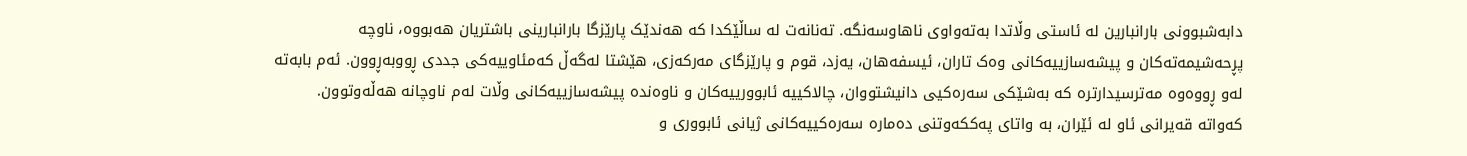دابەشبوونی بارانبارین لە ئاستی وڵاتدا بەتەواوی ناهاوسەنگە. تەنانەت لە ساڵێکدا کە هەندێک پارێزگا بارانبارینی باشتریان هەبووە، ناوچە پڕحەشیمەتەکان و پیشەسازییەکانی وەک تاران، ئیسفەهان، یەزد، قوم و پارێزگای مەرکەزی، هێشتا لەگەڵ کەمئاوییەکی جددی ڕووبەڕوون. ئەم بابەتە لەو ڕووەوە مەترسیدارترە کە بەشێکی سەرەکیی دانیشتووان، چالاکییە ئابوورییەکان و ناوەندە پیشەسازییەکانی وڵات لەم ناوچانە هەڵەوتوون. کەواتە قەیرانی ئاو لە ئێران، بە واتای پەککەوتنی دەمارە سەرەکییەکانی ژیانی ئابووری و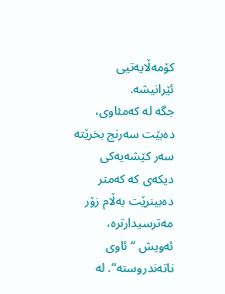کۆمەڵایەتیی ئێرانیشە.
جگە لە کەمئاوی، دەبێت سەرنج بخرێتە سەر کێشەیەکی دیکەی کە کەمتر دەبینرێت بەڵام زۆر مەترسیدارترە، ئەویش “ئاوی ناتەندروستە“. لە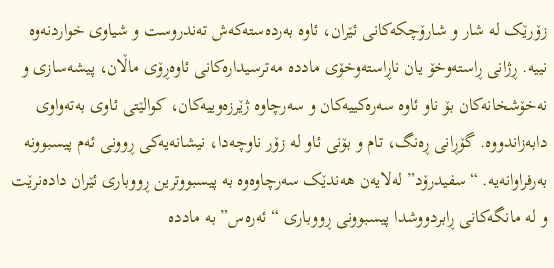زۆرێک لە شار و شارۆچکەکانی ئێران، ئاوە بەردەستەکەش تەندروست و شیاوی خواردنەوە نییە. ڕژانی ڕاستەوخۆ یان ناڕاستەوخۆی ماددە مەترسیدارەکانی ئاوەڕۆی ماڵان، پیشەسازی و نەخۆشخانەکان بۆ ناو ئاوە سەرەکییەکان و سەرچاوە ژێرزەوییەکان، کوالێتی ئاوی بەتەواوی دابەزاندووە. گۆڕانی ڕەنگ، تام و بۆنی ئاو لە زۆر ناوچەدا، نیشانەیەکی ڕوونی ئەم پیسبوونە بەرفراوانەیە. “سفیدرۆد” لەلایەن هەندێک سەرچاوەوە بە پیسبووترین ڕووباری ئێران دادەنرێت و لە مانگەکانی ڕابردووشدا پیسبوونی ڕووباری “ئەرەس” بە ماددە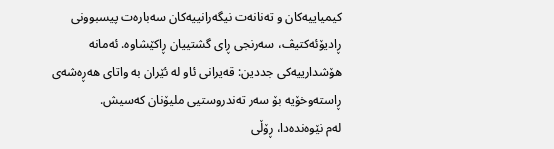کیمیاییەکان و تەنانەت نیگەرانییەکان سەبارەت پیسبوونی ڕادیۆئەکتیڤ، سەرنجی ڕای گشتییان ڕاکێشاوە. ئەمانە هۆشدارییەکی جددین: قەیرانی ئاو لە ئێران بە واتای هەڕەشەی ڕاستەوخۆیە بۆ سەر تەندروستیی ملیۆنان کەسیش.
لەم نێوەندەدا، ڕۆڵی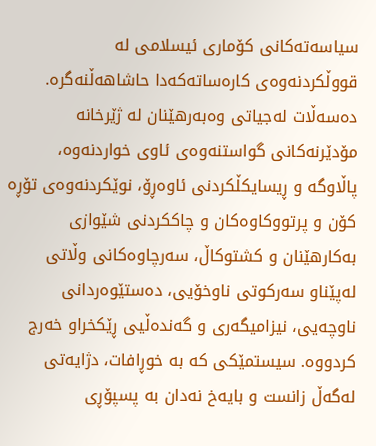سیاسەتەکانی کۆماری ئیسلامی لە قووڵکردنەوەی کارەساتەکەدا حاشاهەڵنەگرە. دەسەڵات لەجیاتی وەبەرهێنان لە ژێرخانە مۆدێرنەکانی گواستنەوەی ئاوی خواردنەوە، پاڵاوگە و ڕیسایکڵکردنی ئاوەڕۆ، نوێکردنەوەی تۆڕە کۆن و پرتووکاوەکان و چاککردنی شێوازی بەکارهێنان و کشتوکاڵ، سەرچاوەکانی وڵاتی لەپێناو سەرکوتی ناوخۆیی، دەستێوەردانی ناوچەیی، نیزامیگەری و گەندەڵیی ڕێکخراو خەرج کردووە. سیستمێکی کە بە خوڕافات، دژایەتی لەگەڵ زانست و بایەخ نەدان بە پسپۆڕی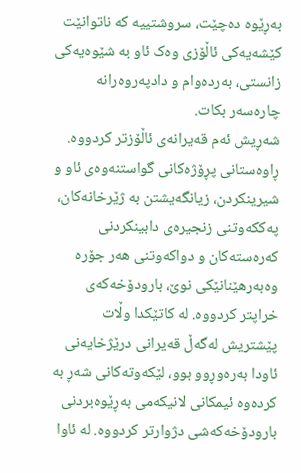بەڕێوە دەچێت، سروشتییە کە ناتوانێت کێشەیەکی ئاڵۆزی وەک ئاو بە شێوەیەکی زانستی، بەردەوام و دادپەروەرانە چارەسەر بکات.
شەڕیش ئەم قەیرانەی ئاڵۆزتر کردووە. ڕاوەستانی پڕۆژەکانی گواستنەوەی ئاو و شیرینکردن، زیانگەیشتن بە ژێرخانەکان، پەککەوتنی زنجیرەی دابینکردنی کەرەستەکان و دواکەوتنی هەر جۆرە وەبەرهێنانێکی نوێ، بارودۆخەکەی خراپتر کردووە. لە کاتێکدا وڵات پێشتریش لەگەڵ قەیرانی درێژخایەنی ئاودا بەرەوڕوو بوو، لێکەوتەکانی شەڕ بە کردەوە ئیمکانی لانیکەمی بەڕێوەبردنی بارودۆخەکەشی دژوارتر کردووە. لە ئاوا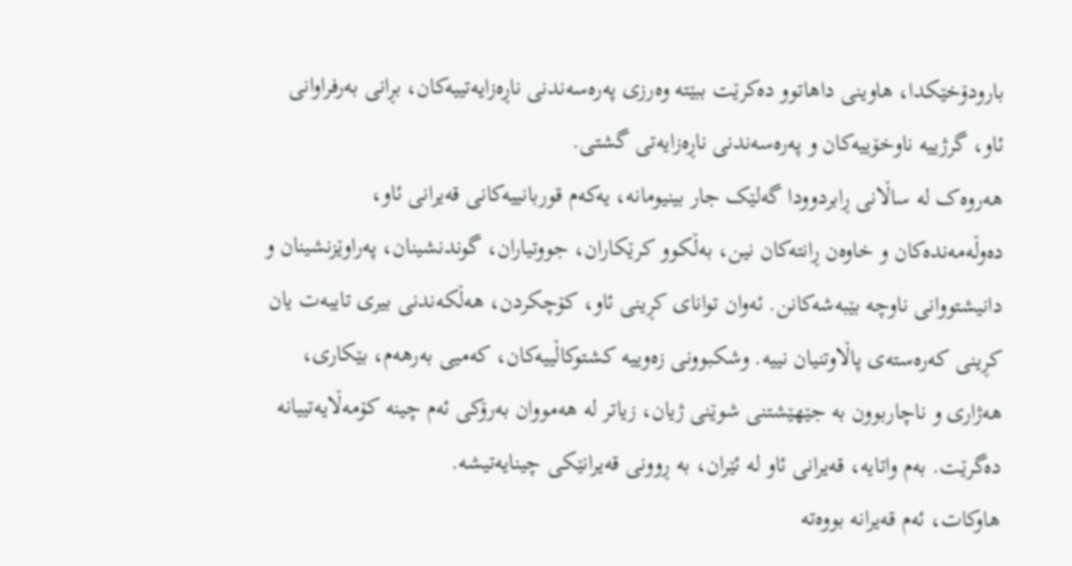بارودۆخێکدا، هاوینی داهاتوو دەکرێت ببێتە وەرزی پەرەسەندنی ناڕەزایەتییەکان، بڕانی بەرفراوانی ئاو، گرژییە ناوخۆییەکان و پەرەسەندنی ناڕەزایەتی گشتی.
هەروەک لە ساڵانی ڕابردوودا گەلێک جار بینیومانە، یەکەم قوربانییەکانی قەیرانی ئاو، دەوڵەمەندەکان و خاوەن ڕانتەکان نین، بەڵکوو کرێکاران، جووتیاران، گوندنشینان، پەراوێزنشینان و دانیشتووانی ناوچە بێبەشەکانن. ئەوان توانای کڕینی ئاو، کۆچکردن، هەڵکەندنی بیری تایبەت یان کڕینی کەرەستەی پاڵاوتنیان نییە. وشکبوونی زەوییە کشتوکاڵییەکان، کەمیی بەرهەم، بێکاری، هەژاری و ناچاربوون بە جێهێشتنی شوێنی ژیان، زیاتر لە هەمووان بەرۆکی ئەم چینە کۆمەڵایەتییانە دەگرێت. بەم واتایە، قەیرانی ئاو لە ئێران، بە ڕوونی قەیرانێکی چینایەتیشە.
هاوکات، ئەم قەیرانە بووەتە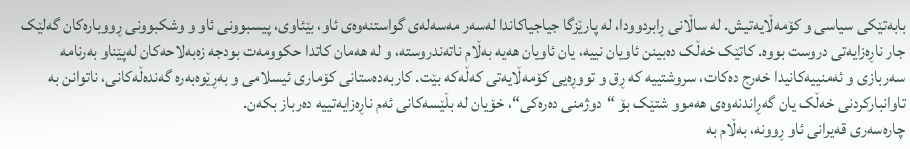بابەتێکی سیاسی و کۆمەڵایەتیش. لە ساڵانی ڕابردوودا، لە پارێزگا جیاجیاکاندا لەسەر مەسەلەی گواستنەوەی ئاو، بێئاوی، پیسبوونی ئاو و وشکبوونی ڕووبارەکان گەلێک جار ناڕەزایەتی دروست بووە. کاتێک خەڵک دەبینن ئاویان نییە، یان ئاویان هەیە بەڵام ناتەندروستە، و لە هەمان کاتدا حکوومەت بودجە زەبەلاحەکان لەپێناو بەرنامە سەربازی و ئەمنییەکانیدا خەرج دەکات، سروشتییە کە ڕق و تووڕەیی کۆمەڵایەتی کەڵەکە بێت. کاربەدەستانی کۆماری ئیسلامی و بەڕێوەبەرە گەندەڵەکانی، ناتوانن بە تاوانبارکردنی خەڵک یان گەڕاندنەوەی هەموو شتێک بۆ “دوژمنی دەرەکی“، خۆیان لە بڵێسەکانی ئەم ناڕەزایەتییە دەرباز بکەن.
چارەسەری قەیرانی ئاو ڕوونە، بەڵام بە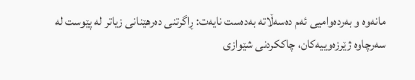مانەوە و بەردەوامیی ئەم دەسەڵاتە بەدەست نایەت: ڕاگرتنی دەرهێنانی زیاتر لە پێوست لە سەرچاوە ژێرزەوییەکان، چاککردنی شێوازی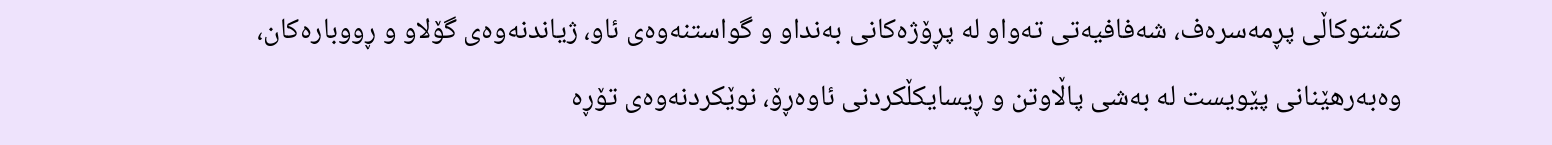کشتوکاڵی پڕمەسرەف، شەفافیەتی تەواو لە پڕۆژەکانی بەنداو و گواستنەوەی ئاو، ژیاندنەوەی گۆلاو و ڕووبارەکان، وەبەرهێنانی پێویست لە بەشی پاڵاوتن و ڕیسایکڵکردنی ئاوەڕۆ، نوێکردنەوەی تۆڕە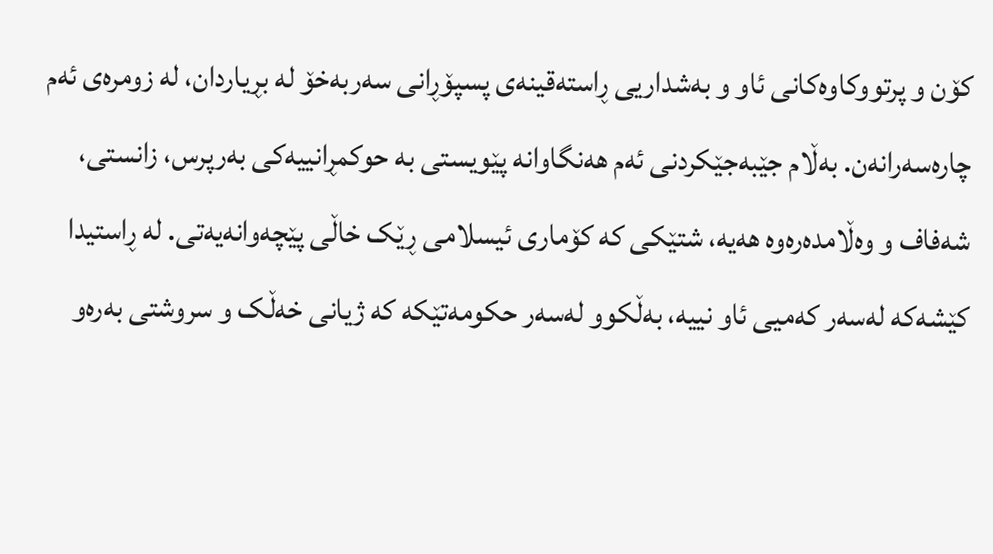کۆن و پرتووکاوەکانی ئاو و بەشداریی ڕاستەقینەی پسپۆڕانی سەربەخۆ لە بڕیاردان، لە زومرەی ئەم چارەسەرانەن. بەڵام جێبەجێکردنی ئەم هەنگاوانە پێویستی بە حوکمڕانییەکی بەرپرس، زانستی، شەفاف و وەڵامدەرەوە هەیە، شتێکی کە کۆماری ئیسلامی ڕێک خاڵی پێچەوانەیەتی. لە ڕاستیدا کێشەکە لەسەر کەمیی ئاو نییە، بەڵکوو لەسەر حکومەتێکە کە ژیانی خەڵک و سروشتی بەرەو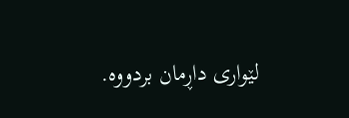لێواری داڕمان بردووە.